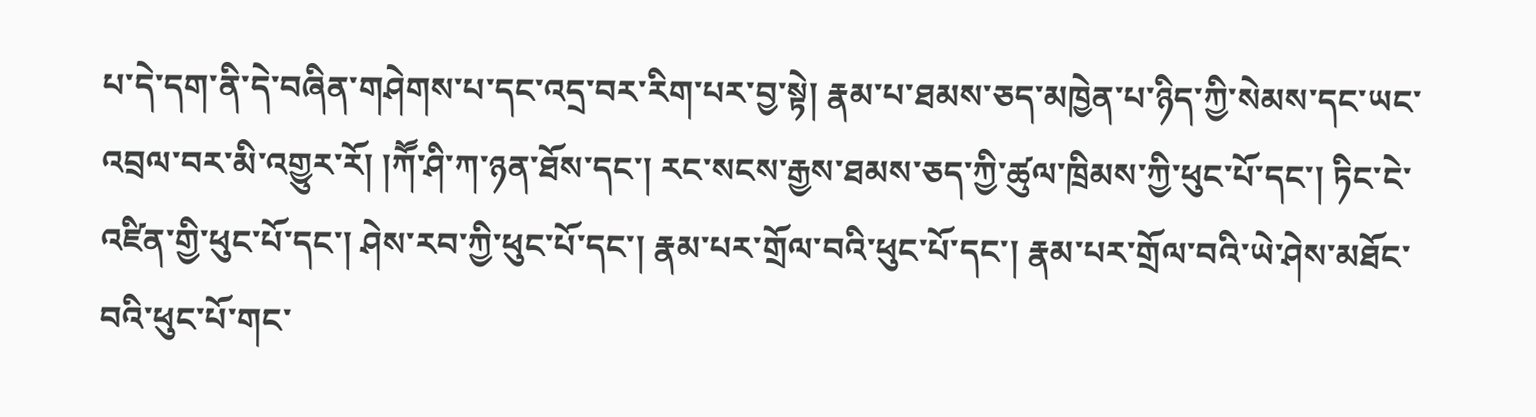པ་དེ་དག་ནི་དེ་བཞིན་གཤེགས་པ་དང་འདྲ་བར་རིག་པར་བྱ་སྟེ། རྣམ་པ་ཐམས་ཅད་མཁྱེན་པ་ཉིད་ཀྱི་སེམས་དང་ཡང་འབྲལ་བར་མི་འགྱུར་རོ། །ཀཽ་ཤི་ཀ་ཉན་ཐོས་དང་། རང་སངས་རྒྱས་ཐམས་ཅད་ཀྱི་ཚུལ་ཁྲིམས་ཀྱི་ཕུང་པོ་དང་། ཏིང་ངེ་འཛིན་གྱི་ཕུང་པོ་དང་། ཤེས་རབ་ཀྱི་ཕུང་པོ་དང་། རྣམ་པར་གྲོལ་བའི་ཕུང་པོ་དང་། རྣམ་པར་གྲོལ་བའི་ཡེ་ཤེས་མཐོང་བའི་ཕུང་པོ་གང་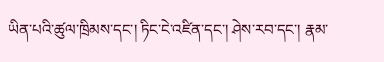ཡིན་པའི་ཚུལ་ཁྲིམས་དང་། ཏིང་ངེ་འཛིན་དང་། ཤེས་རབ་དང་། རྣམ་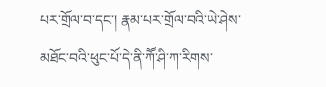པར་གྲོལ་བ་དང་། རྣམ་པར་གྲོལ་བའི་ཡེ་ཤེས་མཐོང་བའི་ཕུང་པོ་དེ་ནི་ཀཽ་ཤི་ཀ་རིགས་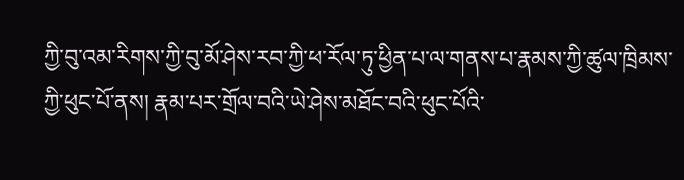ཀྱི་བུ་འམ་རིགས་ཀྱི་བུ་མོ་ཤེས་རབ་ཀྱི་ཕ་རོལ་ཏུ་ཕྱིན་པ་ལ་གནས་པ་རྣམས་ཀྱི་ཚུལ་ཁྲིམས་ཀྱི་ཕུང་པོ་ནས། རྣམ་པར་གྲོལ་བའི་ཡེ་ཤེས་མཐོང་བའི་ཕུང་པོའི་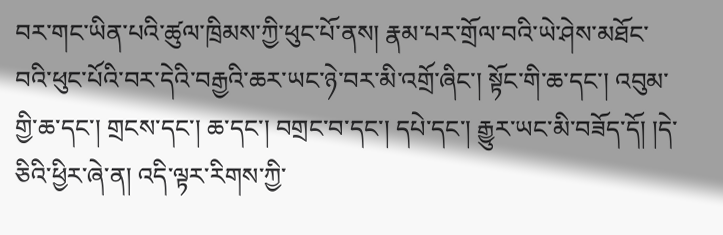བར་གང་ཡིན་པའི་ཚུལ་ཁྲིམས་ཀྱི་ཕུང་པོ་ནས། རྣམ་པར་གྲོལ་བའི་ཡེ་ཤེས་མཐོང་བའི་ཕུང་པོའི་བར་དེའི་བརྒྱའི་ཆར་ཡང་ཉེ་བར་མི་འགྲོ་ཞིང་། སྟོང་གི་ཆ་དང་། འབུམ་གྱི་ཆ་དང་། གྲངས་དང་། ཆ་དང་། བགྲང་བ་དང་། དཔེ་དང་། རྒྱུར་ཡང་མི་བཟོད་དོ། །དེ་ཅིའི་ཕྱིར་ཞེ་ན། འདི་ལྟར་རིགས་ཀྱི་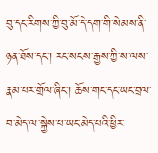བུ་དང་རིགས་ཀྱི་བུ་མོ་དེ་དག་གི་སེམས་ནི་ཉན་ཐོས་དང་། རང་སངས་རྒྱས་ཀྱི་ས་ལས་རྣམ་པར་གྲོལ་ཞིང་། ཆོས་གང་དང་ཡང་བྲལ་བ་མེད་ལ་སྐྱེས་པ་ཡང་མེད་པའི་ཕྱིར་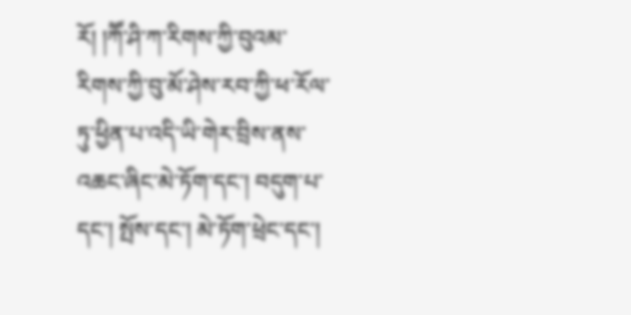རོ། །ཀཽ་ཤི་ཀ་རིགས་ཀྱི་བུའམ་རིགས་ཀྱི་བུ་མོ་ཤེས་རབ་ཀྱི་ཕ་རོལ་ཏུ་ཕྱིན་པ་འདི་ཡི་གེར་བྲིས་ནས་འཆང་ཞིང་མེ་ཏོག་དང་། བདུག་པ་དང་། སྤོས་དང་། མེ་ཏོག་ཕྲེང་དང་།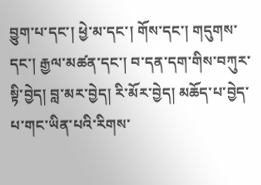བྱུག་པ་དང་། ཕྱེ་མ་དང་། གོས་དང་། གདུགས་དང་། རྒྱལ་མཚན་དང་། བ་དན་དག་གིས་བཀུར་སྟི་བྱེད། བླ་མར་བྱེད། རི་མོར་བྱེད། མཆོད་པ་བྱེད་པ་གང་ཡིན་པའི་རིགས་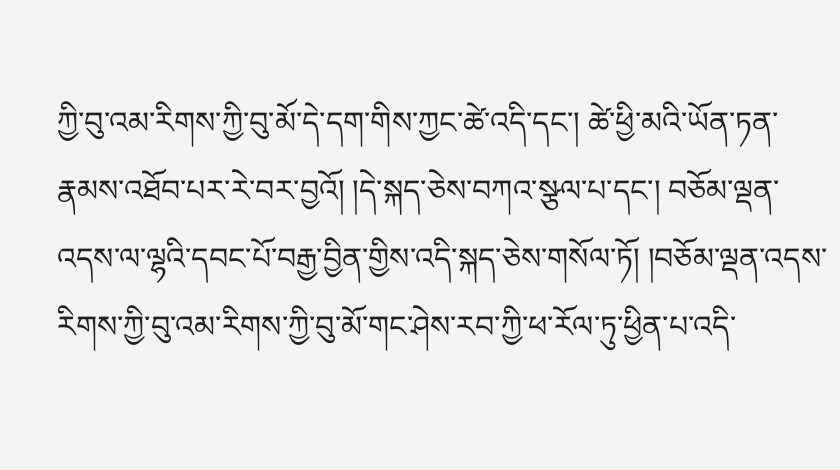ཀྱི་བུ་འམ་རིགས་ཀྱི་བུ་མོ་དེ་དག་གིས་ཀྱང་ཚེ་འདི་དང་། ཚེ་ཕྱི་མའི་ཡོན་ཏན་རྣམས་འཐོབ་པར་རེ་བར་བྱའོ། །དེ་སྐད་ཅེས་བཀའ་སྩལ་པ་དང་། བཅོམ་ལྡན་འདས་ལ་ལྷའི་དབང་པོ་བརྒྱ་བྱིན་གྱིས་འདི་སྐད་ཅེས་གསོལ་ཏོ། །བཅོམ་ལྡན་འདས་རིགས་ཀྱི་བུ་འམ་རིགས་ཀྱི་བུ་མོ་གང་ཤེས་རབ་ཀྱི་ཕ་རོལ་ཏུ་ཕྱིན་པ་འདི་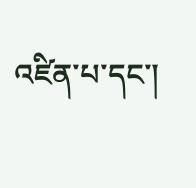འཛིན་པ་དང་།